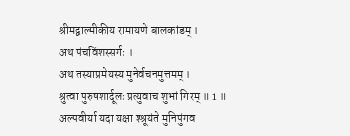श्रीमद्वाल्मीकीय रामायणे बालकांडम् ।
अथ पंचविंशस्सर्गः ।
अथ तस्याप्रमेयस्य मुनेर्वचनमुत्तमम् ।
श्रुत्वा पुरुषशार्दूलः प्रत्युवाच शुभां गिरम् ॥ 1 ॥
अल्पवीर्या यदा यक्षा श्श्रूयंते मुनिपुंगव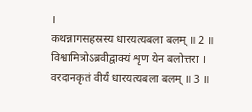।
कथन्नागसहस्रस्य धारयत्यबला बलम् ॥ 2 ॥
विश्वामित्रोऽब्रवीद्वाक्यं शृण येन बलोत्तरा ।
वरदानकृतं वीर्यं धारयत्यबला बलम् ॥ 3 ॥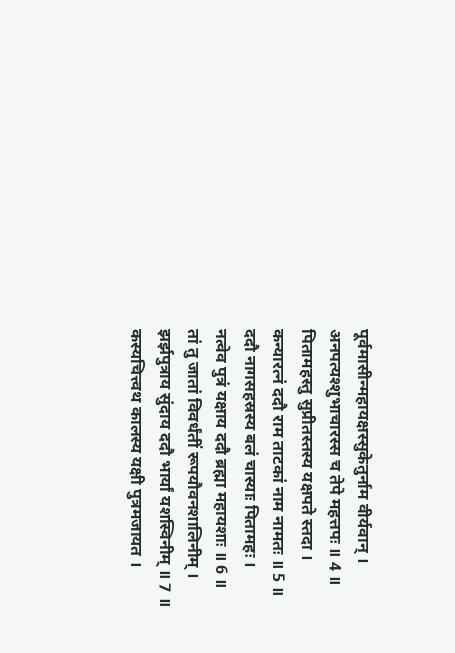पूर्वमासीन्महायक्षस्सुकेतुर्नाम वीर्यवान् ।
अनपत्यश्शुभाचारस्स च तेपे महत्तपः ॥ 4 ॥
पितामहस्तु सुप्रीतस्तस्य यक्षपते स्तदा ।
कन्यारत्नं ददौ राम ताटकां नाम नामतः ॥ 5 ॥
ददौ नागसहस्रस्य बलं चास्याः पितामहः ।
नत्वेव पुत्रं यक्षाय ददौ ब्रह्मा महायशाः ॥ 6 ॥
तां तु जातां विवर्धंतीं रूपयौवनशालिनीम् ।
झर्झपुत्राय सुंदाय ददौ भार्यां यशस्विनीम् ॥ 7 ॥
कस्यचित्त्वथ कालस्य यक्षी पुत्रमजायत ।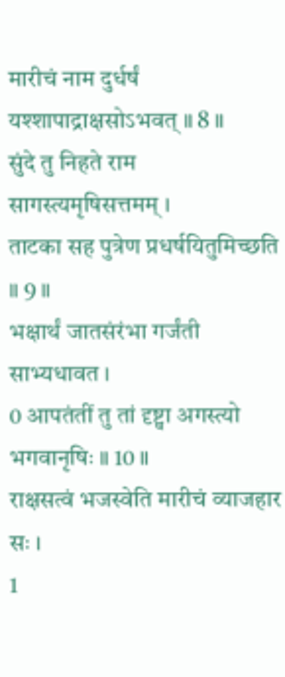मारीचं नाम दुर्धर्षं यश्शापाद्राक्षसोऽभवत् ॥ 8 ॥
सुंदे तु निहते राम सागस्त्यमृषिसत्तमम् ।
ताटका सह पुत्रेण प्रधर्षयितुमिच्छति ॥ 9 ॥
भक्षार्थं जातसंरंभा गर्जंती साभ्यधावत ।
0 आपतंतीं तु तां दृष्ट्वा अगस्त्यो भगवानृषिः ॥ 10 ॥
राक्षसत्वं भजस्वेति मारीचं व्याजहार सः ।
1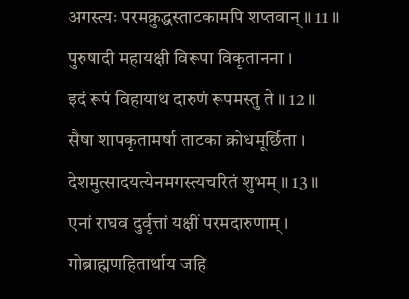अगस्त्यः परमक्रुद्धस्ताटकामपि शप्तवान् ॥ 11 ॥
पुरुषादी महायक्षी विरूपा विकृतानना ।
इदं रूपं विहायाथ दारुणं रूपमस्तु ते ॥ 12 ॥
सैषा शापकृतामर्षा ताटका क्रोधमूर्छिता ।
देशमुत्सादयत्येनमगस्त्यचरितं शुभम् ॥ 13 ॥
एनां राघव दुर्वृत्तां यक्षीं परमदारुणाम् ।
गोब्राह्मणहितार्थाय जहि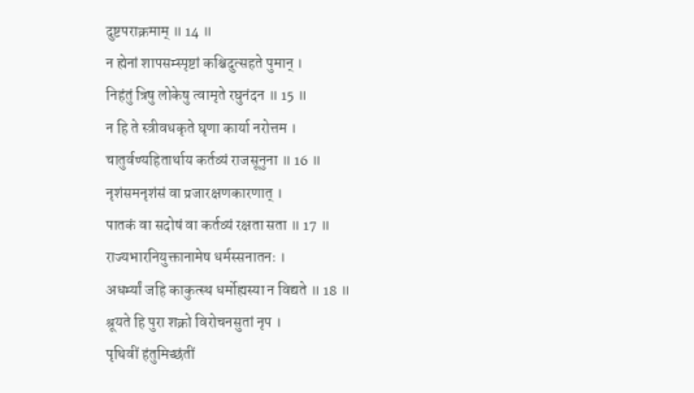दुष्टपराक्रमाम् ॥ 14 ॥
न ह्येनां शापसम्स्पृष्टां कश्चिदुत्सहते पुमान् ।
निहंतुं त्रिषु लोकेषु त्वामृते रघुनंदन ॥ 15 ॥
न हि ते स्त्रीवधकृते घृणा कार्या नरोत्तम ।
चातुर्वण्यहितार्थाय कर्तव्यं राजसूनुना ॥ 16 ॥
नृशंसमनृशंसं वा प्रजारक्षणकारणात् ।
पातकं वा सदोषं वा कर्तव्यं रक्षता सता ॥ 17 ॥
राज्यभारनियुक्तानामेष धर्मस्सनातनः ।
अधर्म्यां जहि काकुत्स्थ धर्मोह्यस्या न विद्यते ॥ 18 ॥
श्रूयते हि पुरा शक्रो विरोचनसुतां नृप ।
पृथिवीं हंतुमिच्छंतीं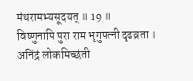मंथरामभ्यसूदयत् ॥ 19 ॥
विष्णुनापि पुरा राम भृगुपत्नी दृढव्रता ।
अनिंद्रं लोकमिच्छंती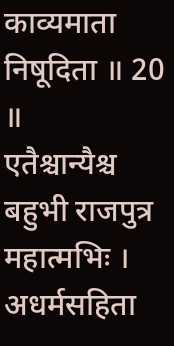काव्यमाता निषूदिता ॥ 20 ॥
एतैश्चान्यैश्च बहुभी राजपुत्र महात्मभिः ।
अधर्मसहिता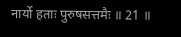नार्यो हताः पुरुषसत्तमैः ॥ 21 ॥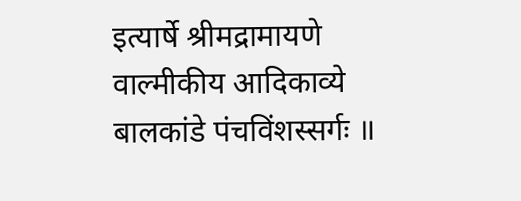इत्यार्षे श्रीमद्रामायणे वाल्मीकीय आदिकाव्ये बालकांडे पंचविंशस्सर्गः ॥